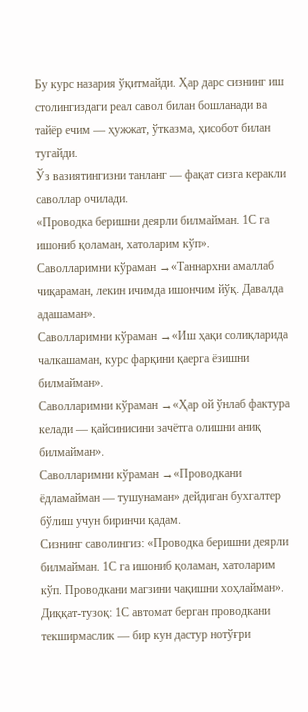Бу курс назария ўқитмайди. Ҳар дарс сизнинг иш столингиздаги реал савол билан бошланади ва тайёр ечим — ҳужжат, ўтказма, ҳисобот билан тугайди.
Ўз вазиятингизни танланг — фақат сизга керакли саволлар очилади.
«Проводка беришни деярли билмайман. 1С га ишониб қоламан, хатоларим кўп».
Саволларимни кўраман →«Таннархни амаллаб чиқараман, лекин ичимда ишончим йўқ. Давалда адашаман».
Саволларимни кўраман →«Иш ҳақи солиқларида чалкашаман, курс фарқини қаерга ёзишни билмайман».
Саволларимни кўраман →«Ҳар ой ўнлаб фактура келади — қайсинисини зачётга олишни аниқ билмайман».
Саволларимни кўраман →«Проводкани ёдламайман — тушунаман» дейдиган бухгалтер бўлиш учун биринчи қадам.
Сизнинг саволингиз: «Проводка беришни деярли билмайман. 1С га ишониб қоламан, хатоларим кўп. Проводкани магзини чақишни хоҳлайман».
Диққат-тузоқ: 1С автомат берган проводкани текширмаслик — бир кун дастур нотўғри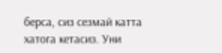берса, сиз сезмай катта хатога кетасиз. Уни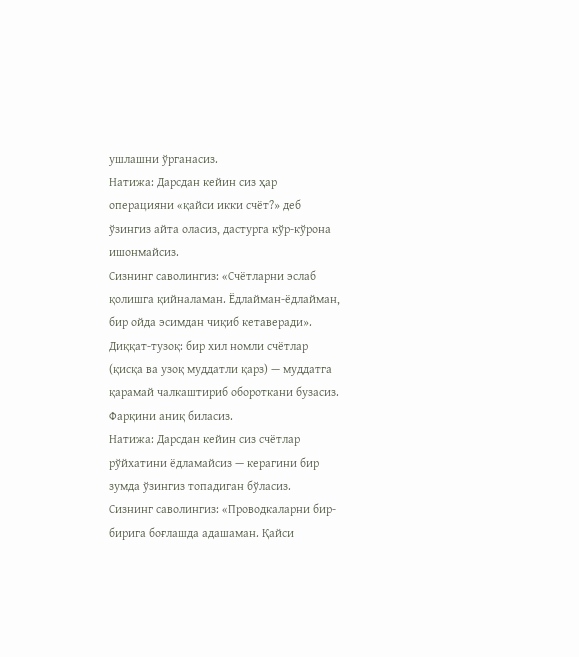ушлашни ўрганасиз.
Натижа: Дарсдан кейин сиз ҳар операцияни «қайси икки счёт?» деб ўзингиз айта оласиз, дастурга кўр-кўрона ишонмайсиз.
Сизнинг саволингиз: «Счётларни эслаб қолишга қийналаман. Ёдлайман-ёдлайман, бир ойда эсимдан чиқиб кетаверади».
Диққат-тузоқ: бир хил номли счётлар (қисқа ва узоқ муддатли қарз) — муддатга қарамай чалкаштириб обороткани бузасиз. Фарқини аниқ биласиз.
Натижа: Дарсдан кейин сиз счётлар рўйхатини ёдламайсиз — керагини бир зумда ўзингиз топадиган бўласиз.
Сизнинг саволингиз: «Проводкаларни бир-бирига боғлашда адашаман. Қайси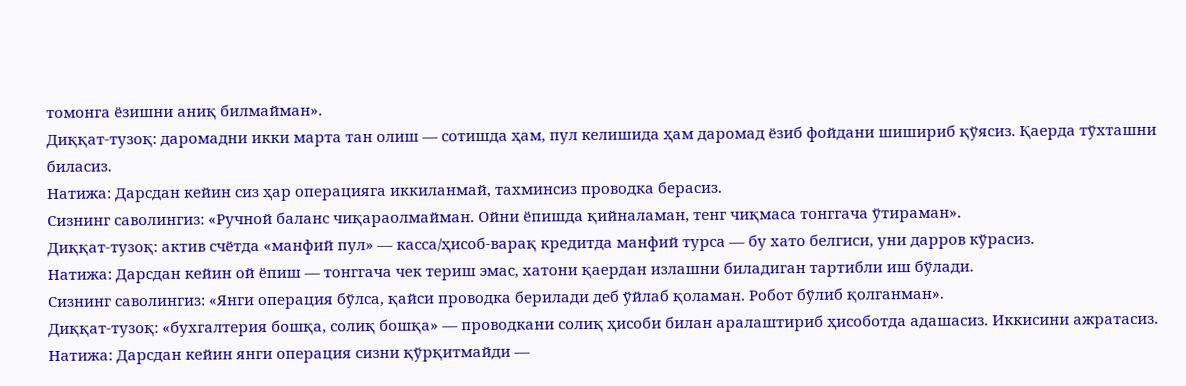томонга ёзишни аниқ билмайман».
Диққат-тузоқ: даромадни икки марта тан олиш — сотишда ҳам, пул келишида ҳам даромад ёзиб фойдани шишириб қўясиз. Қаерда тўхташни биласиз.
Натижа: Дарсдан кейин сиз ҳар операцияга иккиланмай, тахминсиз проводка берасиз.
Сизнинг саволингиз: «Ручной баланс чиқараолмайман. Ойни ёпишда қийналаман, тенг чиқмаса тонггача ўтираман».
Диққат-тузоқ: актив счётда «манфий пул» — касса/ҳисоб-варақ кредитда манфий турса — бу хато белгиси, уни дарров кўрасиз.
Натижа: Дарсдан кейин ой ёпиш — тонггача чек териш эмас, хатони қаердан излашни биладиган тартибли иш бўлади.
Сизнинг саволингиз: «Янги операция бўлса, қайси проводка берилади деб ўйлаб қоламан. Робот бўлиб қолганман».
Диққат-тузоқ: «бухгалтерия бошқа, солиқ бошқа» — проводкани солиқ ҳисоби билан аралаштириб ҳисоботда адашасиз. Иккисини ажратасиз.
Натижа: Дарсдан кейин янги операция сизни қўрқитмайди —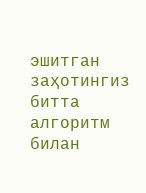эшитган заҳотингиз битта алгоритм билан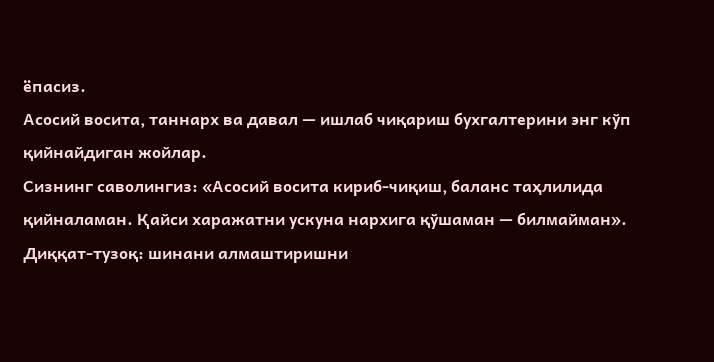ёпасиз.
Асосий восита, таннарх ва давал — ишлаб чиқариш бухгалтерини энг кўп қийнайдиган жойлар.
Сизнинг саволингиз: «Асосий восита кириб-чиқиш, баланс таҳлилида қийналаман. Қайси харажатни ускуна нархига қўшаман — билмайман».
Диққат-тузоқ: шинани алмаштиришни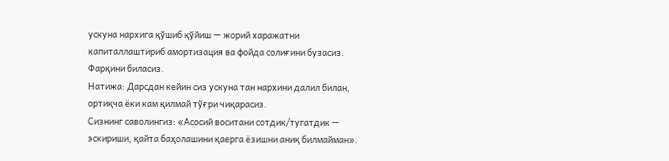ускуна нархига қўшиб қўйиш — жорий харажатни капиталлаштириб амортизация ва фойда солиғини бузасиз. Фарқини биласиз.
Натижа: Дарсдан кейин сиз ускуна тан нархини далил билан, ортиқча ёки кам қилмай тўғри чиқарасиз.
Сизнинг саволингиз: «Асосий воситани сотдик/тугатдик — эскириши, қайта баҳолашини қаерга ёзишни аниқ билмайман».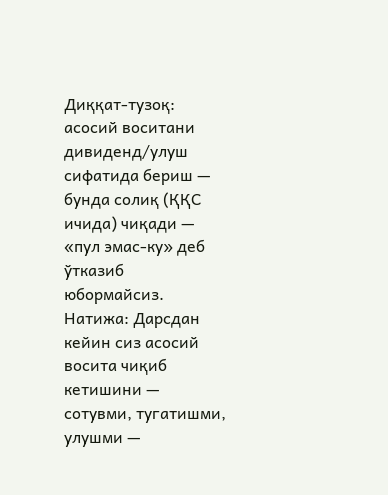Диққат-тузоқ: асосий воситани дивиденд/улуш сифатида бериш — бунда солиқ (ҚҚС ичида) чиқади — «пул эмас-ку» деб ўтказиб юбормайсиз.
Натижа: Дарсдан кейин сиз асосий восита чиқиб кетишини — сотувми, тугатишми, улушми —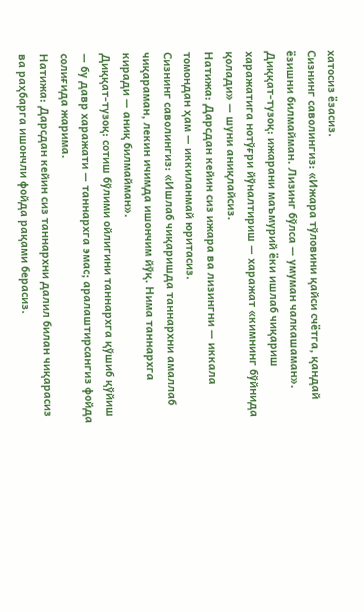хатосиз ёзасиз.
Сизнинг саволингиз: «Ижара тўловини қайси счётга, қандай ёзишни билмайман. Лизинг бўлса — умуман чалкашаман».
Диққат-тузоқ: ижарани маъмурий ёки ишлаб чиқариш харажатига нотўғри йўналтириш — харажат «кимнинг бўйнида қолади» — шуни аниқлайсиз.
Натижа: Дарсдан кейин сиз ижара ва лизингни — иккала томондан ҳам — иккиланмай юритасиз.
Сизнинг саволингиз: «Ишлаб чиқаришда таннархни амаллаб чиқараман, лекин ичимда ишончим йўқ. Нима таннархга киради — аниқ билмайман».
Диққат-тузоқ: сотиш бўлими ойлигини таннархга қўшиб қўйиш — бу давр харажати — таннархга эмас; аралаштирсангиз фойда солиғида жарима.
Натижа: Дарсдан кейин сиз таннархни далил билан чиқарасиз ва раҳбарга ишончли фойда рақами берасиз.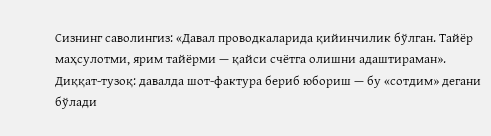Сизнинг саволингиз: «Давал проводкаларида қийинчилик бўлган. Тайёр маҳсулотми, ярим тайёрми — қайси счётга олишни адаштираман».
Диққат-тузоқ: давалда шот-фактура бериб юбориш — бу «сотдим» дегани бўлади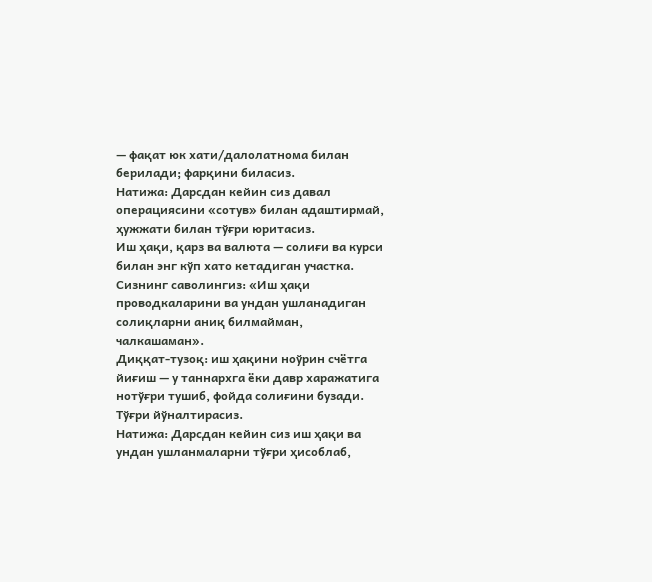— фақат юк хати/далолатнома билан берилади; фарқини биласиз.
Натижа: Дарсдан кейин сиз давал операциясини «сотув» билан адаштирмай, ҳужжати билан тўғри юритасиз.
Иш ҳақи, қарз ва валюта — солиғи ва курси билан энг кўп хато кетадиган участка.
Сизнинг саволингиз: «Иш ҳақи проводкаларини ва ундан ушланадиган солиқларни аниқ билмайман, чалкашаман».
Диққат-тузоқ: иш ҳақини ноўрин счётга йиғиш — у таннархга ёки давр харажатига нотўғри тушиб, фойда солиғини бузади. Тўғри йўналтирасиз.
Натижа: Дарсдан кейин сиз иш ҳақи ва ундан ушланмаларни тўғри ҳисоблаб,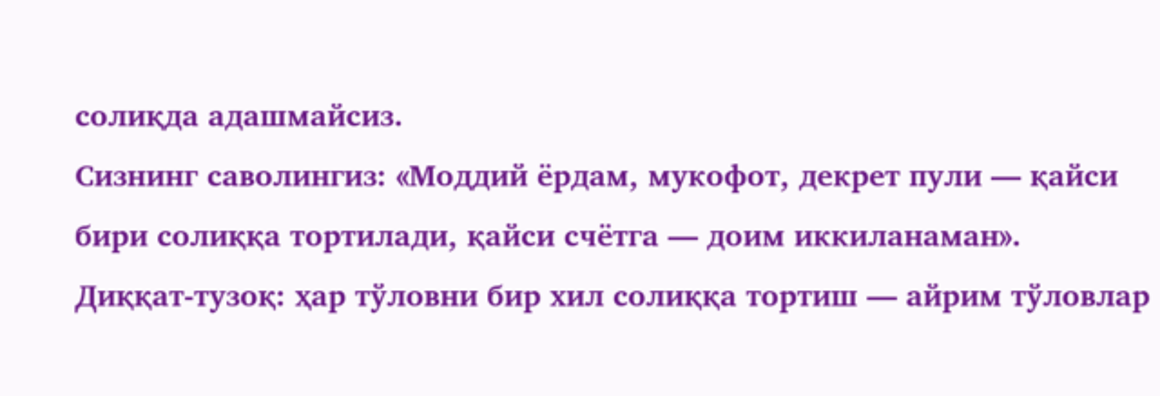солиқда адашмайсиз.
Сизнинг саволингиз: «Моддий ёрдам, мукофот, декрет пули — қайси бири солиққа тортилади, қайси счётга — доим иккиланаман».
Диққат-тузоқ: ҳар тўловни бир хил солиққа тортиш — айрим тўловлар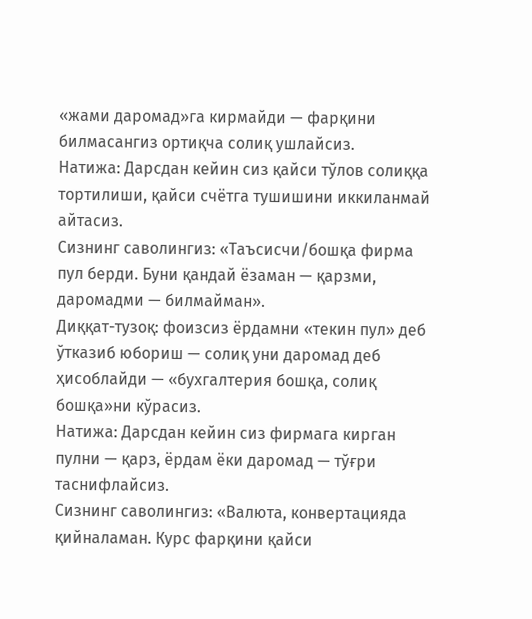«жами даромад»га кирмайди — фарқини билмасангиз ортиқча солиқ ушлайсиз.
Натижа: Дарсдан кейин сиз қайси тўлов солиққа тортилиши, қайси счётга тушишини иккиланмай айтасиз.
Сизнинг саволингиз: «Таъсисчи/бошқа фирма пул берди. Буни қандай ёзаман — қарзми, даромадми — билмайман».
Диққат-тузоқ: фоизсиз ёрдамни «текин пул» деб ўтказиб юбориш — солиқ уни даромад деб ҳисоблайди — «бухгалтерия бошқа, солиқ бошқа»ни кўрасиз.
Натижа: Дарсдан кейин сиз фирмага кирган пулни — қарз, ёрдам ёки даромад — тўғри таснифлайсиз.
Сизнинг саволингиз: «Валюта, конвертацияда қийналаман. Курс фарқини қайси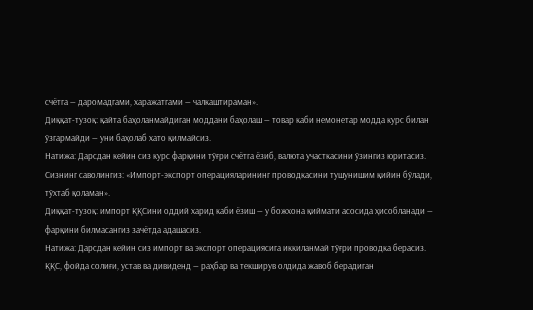счётга — даромадгами, харажатгами — чалкаштираман».
Диққат-тузоқ: қайта баҳоланмайдиган моддани баҳолаш — товар каби немонетар модда курс билан ўзгармайди — уни баҳолаб хато қилмайсиз.
Натижа: Дарсдан кейин сиз курс фарқини тўғри счётга ёзиб, валюта участкасини ўзингиз юритасиз.
Сизнинг саволингиз: «Импорт-экспорт операцияларининг проводкасини тушунишим қийин бўлади, тўхтаб қоламан».
Диққат-тузоқ: импорт ҚҚСини оддий харид каби ёзиш — у божхона қиймати асосида ҳисобланади — фарқини билмасангиз зачётда адашасиз.
Натижа: Дарсдан кейин сиз импорт ва экспорт операциясига иккиланмай тўғри проводка берасиз.
ҚҚС, фойда солиғи, устав ва дивиденд — раҳбар ва текширув олдида жавоб берадиган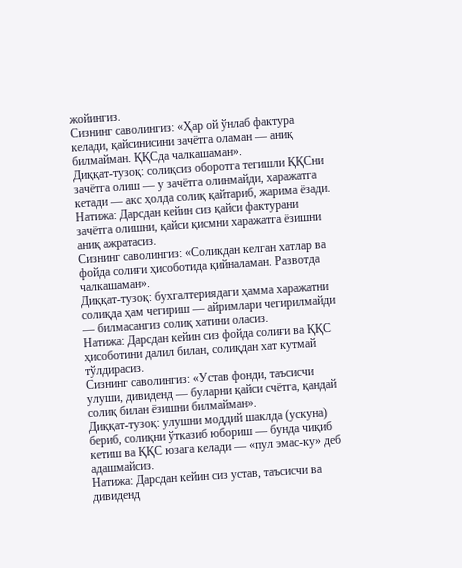жойингиз.
Сизнинг саволингиз: «Ҳар ой ўнлаб фактура келади, қайсинисини зачётга оламан — аниқ билмайман. ҚҚСда чалкашаман».
Диққат-тузоқ: солиқсиз оборотга тегишли ҚҚСни зачётга олиш — у зачётга олинмайди, харажатга кетади — акс ҳолда солиқ қайтариб, жарима ёзади.
Натижа: Дарсдан кейин сиз қайси фактурани зачётга олишни, қайси қисмни харажатга ёзишни аниқ ажратасиз.
Сизнинг саволингиз: «Соликдан келган хатлар ва фойда солиғи ҳисоботида қийналаман. Развотда чалкашаман».
Диққат-тузоқ: бухгалтериядаги ҳамма харажатни солиқда ҳам чегириш — айримлари чегирилмайди — билмасангиз солиқ хатини оласиз.
Натижа: Дарсдан кейин сиз фойда солиғи ва ҚҚС ҳисоботини далил билан, солиқдан хат кутмай тўлдирасиз.
Сизнинг саволингиз: «Устав фонди, таъсисчи улуши, дивиденд — буларни қайси счётга, қандай солиқ билан ёзишни билмайман».
Диққат-тузоқ: улушни моддий шаклда (ускуна) бериб, солиқни ўтказиб юбориш — бунда чиқиб кетиш ва ҚҚС юзага келади — «пул эмас-ку» деб адашмайсиз.
Натижа: Дарсдан кейин сиз устав, таъсисчи ва дивиденд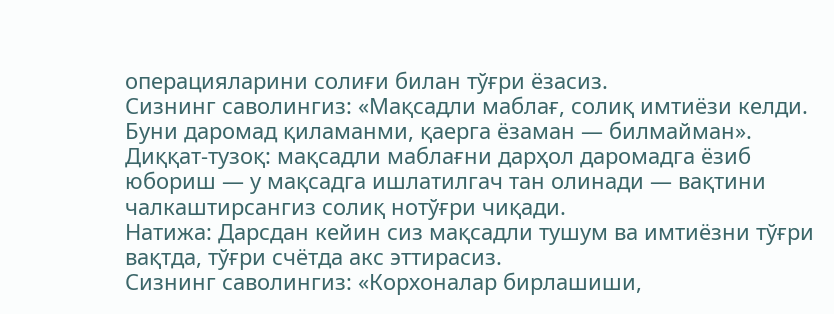операцияларини солиғи билан тўғри ёзасиз.
Сизнинг саволингиз: «Мақсадли маблағ, солиқ имтиёзи келди. Буни даромад қиламанми, қаерга ёзаман — билмайман».
Диққат-тузоқ: мақсадли маблағни дарҳол даромадга ёзиб юбориш — у мақсадга ишлатилгач тан олинади — вақтини чалкаштирсангиз солиқ нотўғри чиқади.
Натижа: Дарсдан кейин сиз мақсадли тушум ва имтиёзни тўғри вақтда, тўғри счётда акс эттирасиз.
Сизнинг саволингиз: «Корхоналар бирлашиши,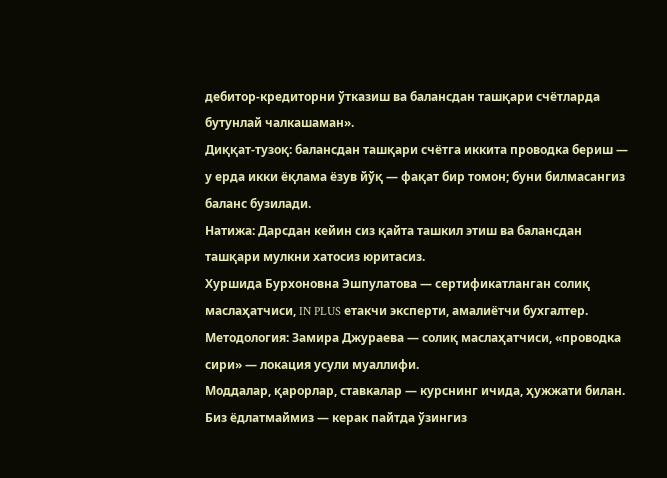дебитор-кредиторни ўтказиш ва балансдан ташқари счётларда бутунлай чалкашаман».
Диққат-тузоқ: балансдан ташқари счётга иккита проводка бериш — у ерда икки ёқлама ёзув йўқ — фақат бир томон; буни билмасангиз баланс бузилади.
Натижа: Дарсдан кейин сиз қайта ташкил этиш ва балансдан ташқари мулкни хатосиз юритасиз.
Хуршида Бурхоновна Эшпулатова — сертификатланган солиқ маслаҳатчиси, IN PLUS етакчи эксперти, амалиётчи бухгалтер.
Методология: Замира Джураева — солиқ маслаҳатчиси, «проводка сири» — локация усули муаллифи.
Моддалар, қарорлар, ставкалар — курснинг ичида, ҳужжати билан. Биз ёдлатмаймиз — керак пайтда ўзингиз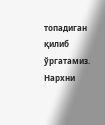топадиган қилиб ўргатамиз.
Нархни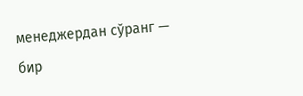менеджердан сўранг — бир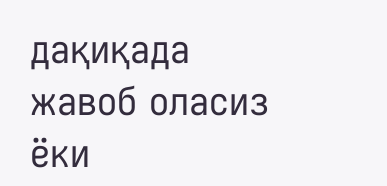дақиқада жавоб оласиз
ёки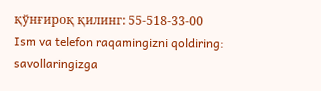қўнғироқ қилинг: 55-518-33-00
Ism va telefon raqamingizni qoldiring: savollaringizga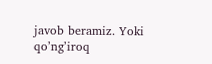javob beramiz. Yoki qoʼngʼiroq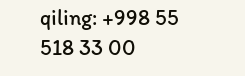qiling: +998 55 518 33 00